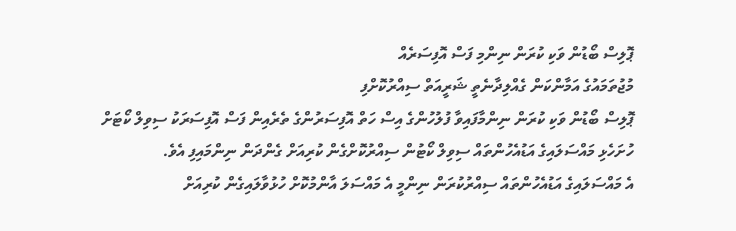ޕޮލިސް ބޯޑުން ވަކި ކުރަން ނިންމި ފަސް އޮފިސަރެއް
މުޖުތަމައުގެ އަމާންކަން ގެއްލިދާނެތީ ޝަރީއަތް ސިއްރުކޮށްފި
ޕޮލިސް ބޯޑުން ވަކި ކުރަން ނިންމާފައިވާ ފުލުހުންގެ އިސް ހަތް އޮފިސަރުންގެ ތެރެއިން ފަސް އޮފިސަރަކު ސިވިލް ކޯޓަށް ހުށަހެޅި މައްސަލައިގެ އަޑުއެހުންތައް ސިވިލް ކޯޓުން ސިއްރުކޮށްގެން ކުރިއަށް ގެންދަން ނިންމައިފި އެވެ.
އެ މައްސަލައިގެ އަޑުއެހުންތައް ސިއްރުކުރަން ނިންމީ އެ މައްސަލަ އާންމުކޮށް ހުޅުވާލައިގެން ކުރިއަށް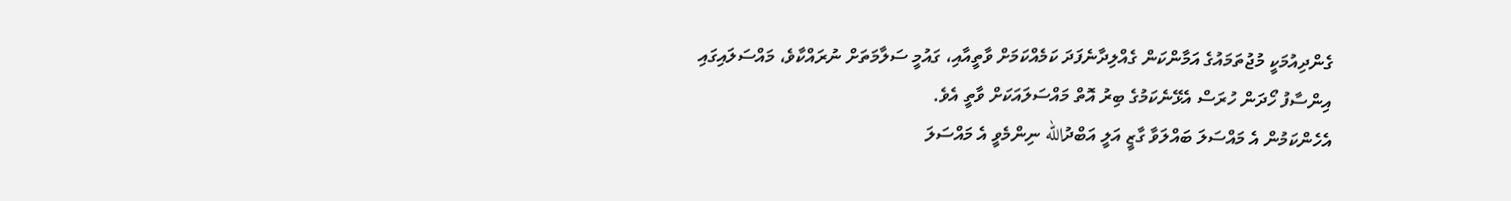ގެންދިއުމަކީ މުޖުތަމައުގެ އަމާންކަން ގެއްލިދާނެފަދަ ކަމެއްކަމަށް ވާތީއާއި، ގައުމީ ސަލާމަތަށް ނުރައްކާވެ، މައްސަލައިގައި އިންސާފު ހޯދަން ހުރަސް އެޅޭނެކަމުގެ ބިރު އޮތް މައްސަލައަކަށް ވާތީ އެވެ.
އެހެންކަމުން އެ މައްސަލަ ބައްލަވާ ގާޒީ އަލީ އަބްދުالله ނިންމެވީ އެ މައްސަލަ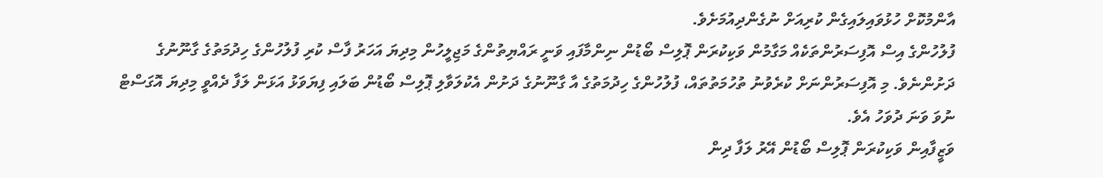އާންމުކޮށް ހުޅުވައިލައިގެން ކުރިއަށް ނުގެންދިއުމަށެވެ.
ފުލުހުންގެ އިސް އޮފިސަރުންތަކެއް މަގާމުން ވަކިކުރަން ޕޮލިސް ބޯޑުން ނިންމާފައި ވަނީ ރައްޔިތުންގެ މަޖިލީހުން މިދިޔަ އަހަރު ފާސް ކުރި ފުލުހުންގެ ހިދުމަތުގެ ގާނޫނުގެ ދަށުންނެވެ. މި އޮފިސަރުންނަށް ކުރެވުނު ތުހުމަތުތައް، ފުލުހުންގެ ހިދުމަތުގެ އާ ގާނޫނުގެ ދަށުން އެކުލަވާލި ޕޮލިސް ބޯޑުން ބަލައި ފިޔަވަޅު އަޅަން ލަފާ ދެއްވީ މިދިޔަ އޮގަސްޓް ނުވަ ވަނަ ދުވަހު އެވެ.
ވަޒީފާއިން ވަކިކުރަން ޕޮލިސް ބޯޑުން އޭރު ލަފާ ދިން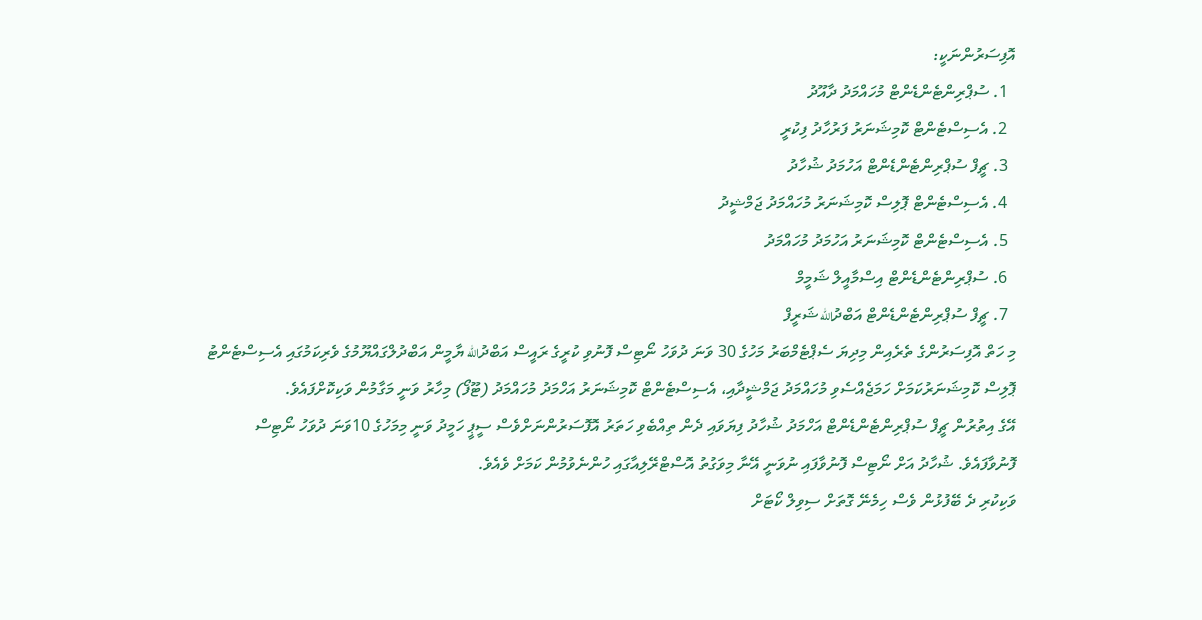އޮފިސަރުންނަކީ:
  1. ސުޕްރިންޓެންޑެންޓް މުހައްމަދު ދާއޫދު
  2. އެސިސްޓެންޓް ކޮމިޝަނަރު ފަރުހާދު ފިކުރީ
  3. ޗީފް ސުޕްރިންޓެންޑެންޓް އަހުމަދު ޝުހާދު
  4. އެސިސްޓެންޓް ޕޮލިސް ކޮމިޝަނަރު މުހައްމަދު ޖަމްޝީދު
  5. އެސިސްޓެންޓް ކޮމިޝަނަރު އަހުމަދު މުހައްމަދު
  6. ސުޕްރިންޓެންޑެންޓް އިސްމާއީލް ޝަމީމް
  7. ޗީފް ސުޕްރިންޓެންޑެންޓް އަބްދުالله ޝަރީފް
މި ހަތް އޮފިސަރުންގެ ތެރެއިން މިދިޔަ ސެޕްޓެމްބަރު މަހުގެ 30 ވަނަ ދުވަހު ނޯޓިސް ފޮނުވި ކުރީގެ ރައީސް އަބްދުالله ޔާމީން އަބްދުލްގައްޔޫމުގެ ވެރިކަމުގައި އެސިސްޓެންޓު ޕޮލިސް ކޮމިޝަނަރުކަމަށް ހަމަޖެއްސެވި މުހައްމަދު ޖަމްޝީދާއި، އެސިސްޓެންޓް ކޮމިޝަނަރު އަހްމަދު މުހައްމަދު (ޓޫފޯ) މިހާރު ވަނީ މަގާމުން ވަކިކޮށްފައެވެ.
އޭގެ އިތުރުން ޗީފް ސުޕްރިންޓެންޑެންޓް އަހްމަދު ޝުހާދު ފިޔަވައި ދެން ތިއްބެވި ހަތަރު އޮފޮސަރުންނަށްވެސް ސީޕީ ހަމީދު ވަނީ މިމަހުގެ 10ވަނަ ދުވަހު ނޯޓިސް ފޮނުވާފައެވެ. ޝުހާދު އަށް ނޯޓިސް ފޮނުވާފައި ނުވަނީ އޭނާ މިވަގުތު އޮސްޓްރޭލިއާގައި ހުންނެވުމުން ކަމަށް ވެއެވެ.
ވަކިކުރި ދެ ބޭފުޅުން ވެސް ހިމެނޭ ގޮތަށް ސިވިލް ކޯޓަށް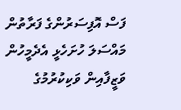ފަސް އޮފިސަރުންގެ ފަރާތުން މައްސަލަ ހުށަހެޅީ އެދެމީހުން ވަޒީފާއިން ވަކިކުރުމުގެ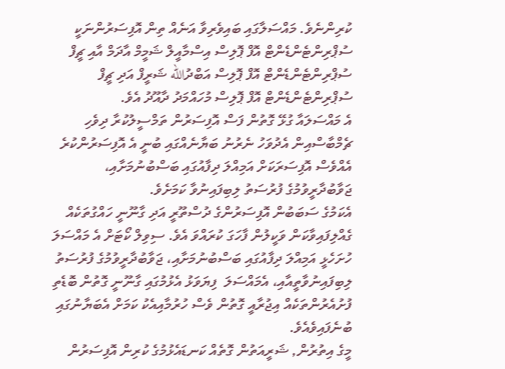ކުރިންނެވެ. މައްސަލާގައި ބައިވެރިވާ އަނެއް ތިން އޮފިސަރުންނަކީ ސުޕްރިންޓެންޑެންޓް އޮފް ޕޮލިސް އިސްމާއީލް ޝަމީމް އާދަމް އާއި ޗީފް ސުޕްރިންޓެންޑެންޓް އޮފް ޕޮލިސް އަބްދުالله ޝަރީފް އަދި ޗީފް ސުޕްރިންޓެންޑެންޓް އޮފް ޕޮލިސް މުހައްމަދު ދާއޫދު އެވެ.
އެ މައްސަލައާ ގުޅޭ ގޮތުން ފަސް އޮފިސަރުން ތަމްސީލުކުރާ ދިވެހި ޗެމްބާސްއިން އެދުވަހު ނެރުނު ބަޔާނެއްގައި ބުނީ އެ އޮފިސަރުންކުރެ އެއްވެސް އޮފިސަރަކަށް އަމިއްލަ ދިފާއުގައި ބަސްބުނުމަށާއި، ޖަވާބުދާރީވުމުގެ ފުރުސަތު ލިބިފައިނުވާ ކަމަށެވެ.
އެކަމުގެ ސަބަބުން އޮފިސަރުންގެ ދުސްތޫރީ އަދި ގާނޫނީ ހައްގުތަކެއް ގެއްލިފައިވާކަން ވަކީލުން ފާހަގަ ކުރައްވަ އެވެ. ސިވިލް ކޯޓަށް އެ މައްސަލަ ހުށަހެޅީ އަމިއްލަ ދިފާއުގައި ބަސްބުނުމަށާއި، ޖަވާބުދާރީވުމުގެ ފުރުސަތު ލިބިފައިނުވާތީއާއި، އެމައްސަލަ  ފިޔަވަޅު އެޅުމުގައި ގާނޫނީ ގޮތުން ބޮޑެތި ފުށުއެރުންތަކެއް އިޖުރާއީ ގޮތުން ވެސް ހުރުމާއިއެކު ކަމަށް އެބަޔާނުގައި ބުނެފައިވެއެވެ.
މީގެ އިތުރުން, ޝަރީއަތުން ގޮތެއް ކަނޑައެޅުމުގެ ކުރިން އޮފިސަރުން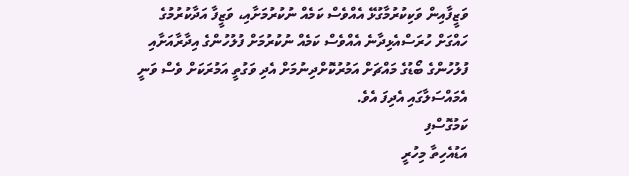ވަޒީފާއިން ވަކިކުރުމާގުޅޭ އެއްވެސް ކަމެއް ނުކުރުމަށާއި، ވަޒީފާ އަދާކުރުމުގެ ހައްގަށް ހުރަސްއެޅިދާނެ އެއްވެސް ކަމެއް ނުކުރުމަށް ފުލުހުންގެ އިދާރާއަށާއި ފުލުހުންގެ ބޯޑުގެ މައްޗަށް އަމުރުކޮށްދިނުމަށް އެދި ވަގުތީ އަމުރަކަށް ވެސް ވަނީ އެމައްސަލާގައި އެދިފަ އެވެ.
ކަމުގޮސްފި
އަޑުއެހިތާ މިހުރީ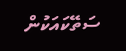ސަތޭކައަކުން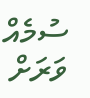ސުމެއް
ވަރަށް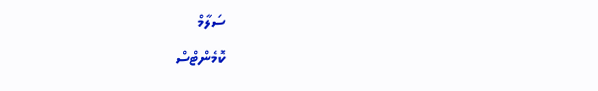ސަލާމް
ކޮމެންޓްސް